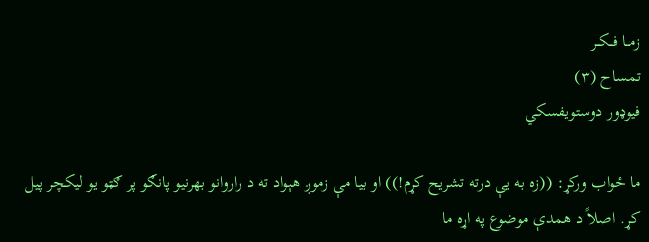زمــا فــکــر
تمساح (۳)
فيوډور دوستويفسکي

ما ځواب ورکړ: ((زه به یې درته تشريح کړم!)) او بيا مې زموږ هېواد ته د راروانو بهرنيو پانګو پر ګټو يو ليکچر پيل کړ. اصلاً د همدې موضوع په اړه ما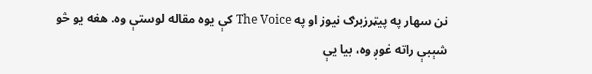نن سهار په پيټرزبرګ نيوز او په The Voice کې يوه مقاله لوستې وه. هغه يو څو شېبې راته غوږ وه، بيا یې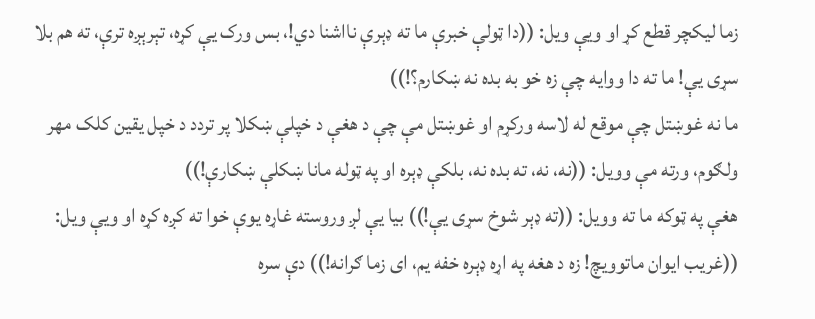زما لیکچر قطع کړ او ویې ويل: ((دا ټولې خبرې ما ته ډېرې نااشنا دي!، بس ورک یې کړه، تېرېږه ترې، ته هم بلا سړی یې! ما ته دا ووايه چې زه خو به بده نه ښکارم؟!))
ما نه غوښتل چې موقع له لاسه ورکړم او غوښتل مې چې د هغې د خپلې ښکلا پر تردد د خپل يقين کلک مهر ولګوم، ورته مې وويل: ((نه، نه، ته بده نه، بلکې ډېره او په ټوله مانا ښکلې ښکارې!))
هغې په ټوکه ما ته وويل: ((ته ډېر شوخ سړی یې!)) بيا یې لږ وروسته غاړه یوې خوا ته کږه کړه او ویې ويل: ((غريب ايوان ماتوويچ! زه د هغه په اړه ډېره خفه يم، ای زما ګرانه!)) دې سره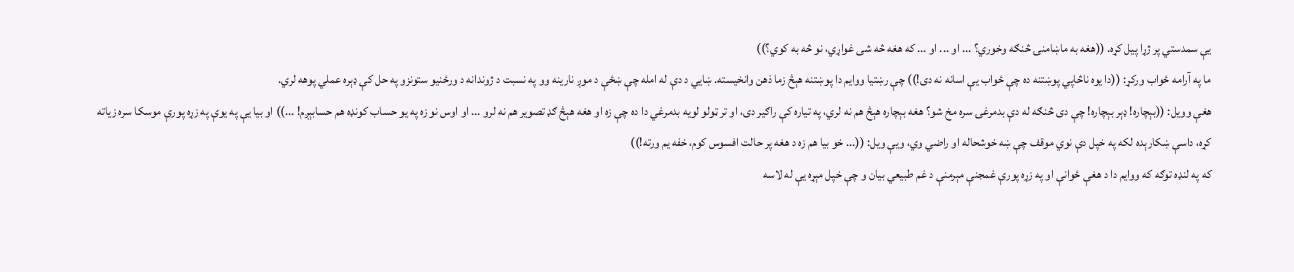یې سمدستي پر ژړا پيل کړه. ((هغه به ماښامنۍ څنګه وخوري؟ ... او ... او ... که هغه څه شی غواړي، نو څه به کوي؟))
ما په آرامه ځواب ورکړ: ((دا یوه ناڅاپي پوښتنه ده چې ځواب یې اسانه نه دی!)) چې رښتيا ووايم دا پوښتنه هېڅ زما ذهن وانخيسته. ښايي د دې له امله چې ښځې د موږ نارينه وو په نسبت د ژوندانه د ورځنيو ستونزو په حل کې ډېره عملي پوهه لري.
هغې وويل: ((بېچاره! ډېر بېچاره! چې دی څنګه له دې بدمرغۍ سره مخ شو؟ هغه بېچاره هېڅ هم نه لري، په تياره کې راګير دی، او تر ټولو لويه بدمرغي دا ده چې زه او هغه هېڅ ګډ تصوير هم نه لرو ... او اوس نو زه په يو حساب کونډه هم حسابېږم! ...)) او بيا یې په یوې په زړه پورې موسکا سره زياته کړه، داسې ښکارېده لکه په خپل دې نوي موقف چې ښه خوشحاله او راضي وي، ویې ويل: ((... خو بيا هم زه د هغه پر حالت افسوس کوم، خفه يم ورته!))
که په لنډه توګه که ووايم دا د هغې ځوانې او په زړه پورې غمجنې مېرمنې د غم طبيعي بيان و چې خپل مېړه یې له لاسه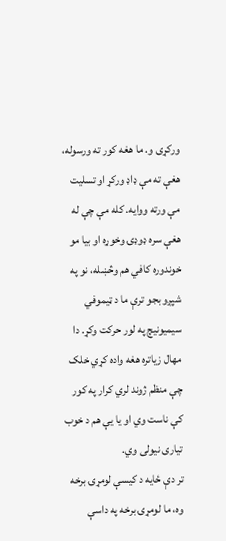ورکړی و. ما هغه کور ته ورسوله، هغې ته مې ډاډ ورکړ او تسليت مې ورته ووايه. کله مې چې له هغې سره ډوډۍ وخوړه او بيا مو خوندوره کافي هم وڅښله، نو په شپږو بجو ترې ما د ټيموفي سيميونيچ په لور حرکت وکړ. دا مهال زياتره هغه واده کړي خلک چې منظم ژوند لري کرار په کور کې ناست وي او يا یې هم د خوب تياری نيولی وي.
تر دې ځايه د کيسې لومړۍ برخه وه، ما لومړۍ برخه په داسې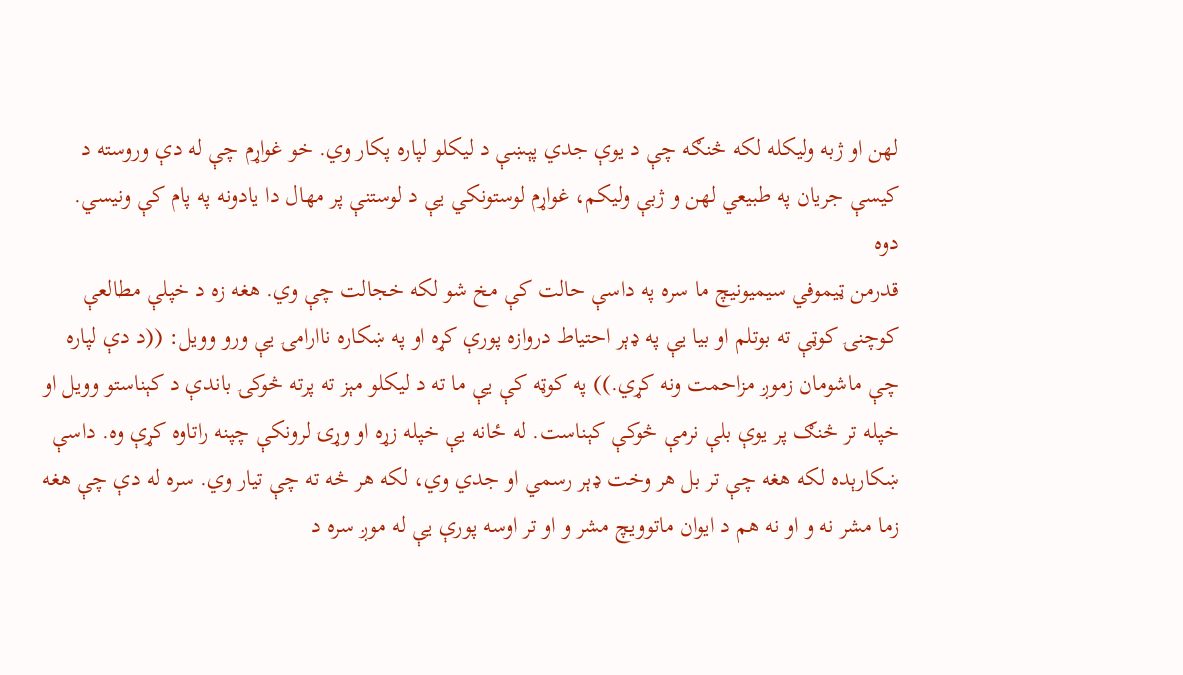لهن او ژبه وليکله لکه څنګه چې د يوې جدي پېښې د ليکلو لپاره پکار وي. خو غواړم چې له دې وروسته د کيسې جريان په طبيعي لهن و ژبې وليکم، غواړم لوستونکي یې د لوستنې پر مهال دا يادونه په پام کې ونیسي.
دوه
قدرمن ټيموفي سيميونيچ ما سره په داسې حالت کې مخ شو لکه خجالت چې وي. هغه زه د خپلې مطالعې کوچنۍ کوټې ته بوتلم او بيا یې په ډېر احتياط دروازه پورې کړه او په ښکاره ناارامۍ یې ورو وويل: ((د دې لپاره چې ماشومان زموږ مزاحمت ونه کړي.)) په کوټه کې یې ما ته د ليکلو مېز ته پرته څوکۍ باندې د کېناستو وويل او خپله تر څنګ پر یوې بلې نرمې څوکې کېناست. له ځانه یې خپله زړه او وړۍ لرونکې چپنه راتاوه کړې وه. داسې ښکارېده لکه هغه چې تر بل هر وخت ډېر رسمي او جدي وي، لکه هر څه ته چې تيار وي. سره له دې چې هغه زما مشر نه و او نه هم د ايوان ماتوويچ مشر و او تر اوسه پورې یې له موږ سره د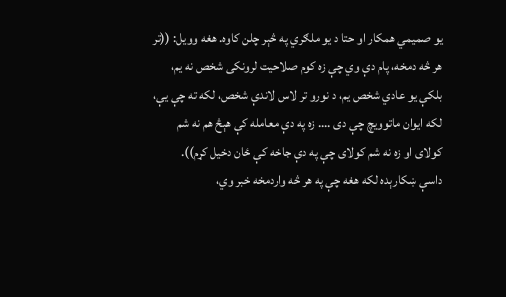يو صميمي همکار او حتا د يو ملګري په څېر چلن کاوه. هغه وويل: ((تر هر څه دمخه، پام دې وي چې زه کوم صلاحیت لرونکی شخص نه يم، بلکې يو عادي شخص یم، د نورو تر لاس لاندې شخص، لکه ته چې یې، لکه ايوان ماتوويچ چې دی .... زه په دې معامله کې هېڅ هم نه شم کولای او زه نه شم کولای چې په دې جاخه کې ځان دخيل کړم)).
داسې ښکارېده لکه هغه چې په هر څه واردمخه خبر وي،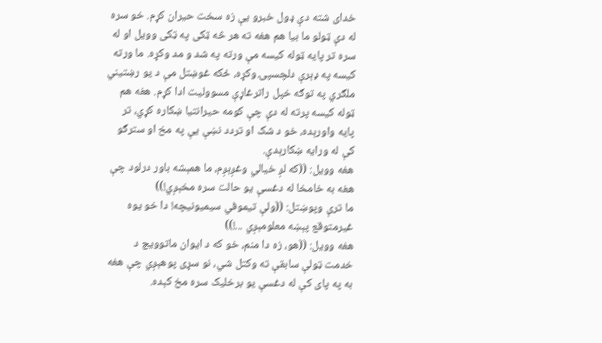خدای شته دې ډول خبرو یې زه سخت حيران کړم. خو سره له دې ټولو ما بيا هم هغه ته هر څه ټکی په ټکی وويل او له سره تر پايه ټوله کيسه مې ورته په شد و مد وکړه. ما ورته کيسه په ډېرې دلچسپۍ وکړه، ځکه غوښتل مې د يو رښتيني ملګري په توګه خپل راترغاړې مسووليت ادا کړم. هغه هم ټوله کيسه پرته له دې چې کومه حيرانتيا ښکاره کړي، تر پايه واورېده، خو د شک او تردد نښې یې په مخ او سترګو کې له ورايه ښکارېدې.
هغه وويل: ((که لږ خيالي وغږېږم، ما همېشه باور درلود چې هغه به خامخا له دغسې يو حالت سره مخېږي!))
ما ترې وپوښتل: ((ولې تيموفي سيميونيچه! دا خو يوه غيرمتوقع پېښه معلومېږي ...!))
هغه وويل: ((هو، زه دا منم، خو که د ايوان ماتوويچ د خدمت ټولې سابقې ته وکتل شي، نو سړی پوهېږي چې هغه به په پای کې له دغسې يو برخليک سره مخ کېده.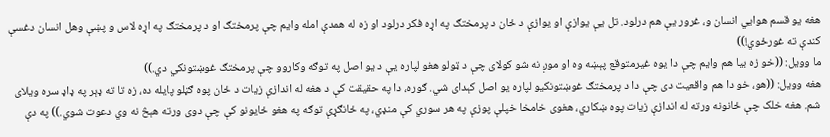هغه يو قسم هوايي انسان و، غرور یې هم درلود. تل یې یوازې او یوازې د ځان د پرمختګ په اړه فکر درلود او زه له همدې امله وايم چې پرمختګ او د پرمختګ په اړه لاس و پښې وهل انسان دغسې کندې ته غورځوي!))
ما وويل: ((خو زه بيا هم وايم چې دا يوه غيرمتوقع پېښه وه او موږ نه شو کولای چې د ټولو هغو لپاره یې د يو اصل په توګه وکاروو چې پرمختګ غوښتونکي دي.))
هغه وويل: ((هو، خو دا هم واقعيت دی چې دا د پرمختګ غوښتونکيو لپاره يو اصل کېدای شي. ګوره، دا په حقیقت کې د هغه له اندازې زيات د ځان پوه ګڼلو پايله ده، زه تا ته ډېر په ډاډ سره ويلای شم. هغه خلک چې ځانونه ورته له اندازې زيات پوه ښکاري، هغوی خامخا خپلې پوزې په هر سوري کې منډي، په ځانګړې توګه په هغو ځايونو کې چې دوی ورته هېڅ نه وي دعوت شوي.)) په دې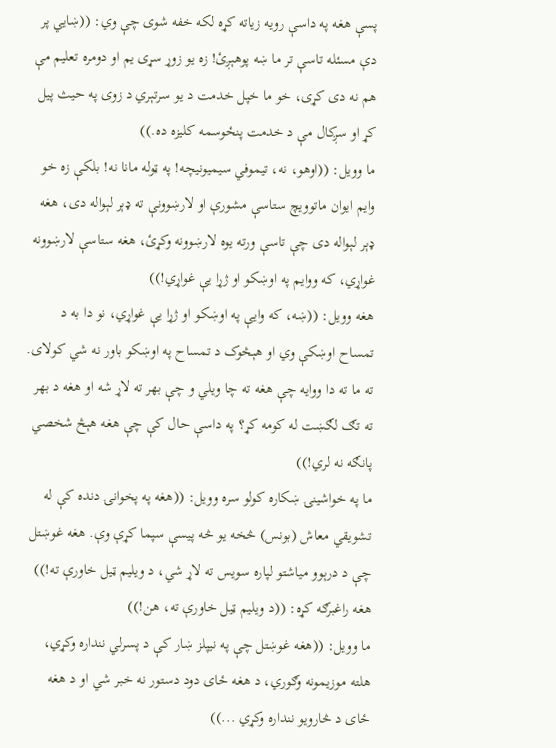پسې هغه په داسې رويه زياته کړه لکه خفه شوی چې وي: ((ښايي پر دې مسئله تاسې تر ما ښه پوهېږئ! زه يو زوړ سړی يم او دومره تعليم مې هم نه دی کړی، خو ما خپل خدمت د يو سرتېري د زوی په حیث پيل کړ او سږکال مې د خدمت پنځوسمه کلیزه ده.))
ما وويل: ((اوهو، نه، تيموفي سيميونيچه! په ټوله مانا نه! بلکې زه خو وايم ايوان ماتوويچ ستاسې مشورې او لارښوونې ته ډېر لېواله دی، هغه ډېر لېواله دی چې تاسې ورته يوه لارښوونه وکړئ، هغه ستاسې لارښوونه غواړي، که ووايم په اوښکو او ژړا یې غواړي!))
هغه وويل: ((ښه، که وايې په اوښکو او ژړا یې غواړي، نو دا به د تمساح اوښکې وي او هېڅوک د تمساح په اوښکو باور نه شي کولای. ته ما ته دا ووايه چې هغه ته چا ويلي و چې بهر ته لاړ شه او هغه د بهر ته تګ لګښت له کومه کړ؟ په داسې حال کې چې هغه هېڅ شخصي پانګه نه لري!))
ما په خواشينۍ ښکاره کولو سره وويل: ((هغه په پخوانۍ دنده کې له تشويقي معاش (بونس) څخه يو څه پیسې سپما کړې وې. هغه غوښتل چې د درېوو مياشتو لپاره سويس ته لاړ شي، د ويليم ټيل خاورې ته!))
هغه راغبرګه کړه: ((د ويليم ټيل خاورې ته، هن!))
ما وويل: ((هغه غوښتل چې په نيپلز ښار کې د پسرلي ننداره وکړي، هلته موزيمونه وګوري، د هغه ځای دود دستور نه خبر شي او د هغه ځای د څارويو ننداره وکړي ...))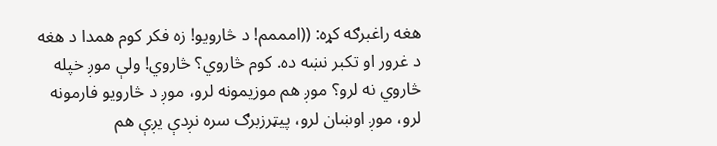هغه راغبرګه کړه: ((امممم! د څارويو! زه فکر کوم همدا د هغه د غرور او تکبر نښه ده. کوم څاروي؟ څاروي! ولې موږ خپله څاروي نه لرو؟ موږ هم موزيمونه لرو، موږ د څارويو فارمونه لرو، موږ اوښان لرو، پيټرزبرګ سره نږدې يږې هم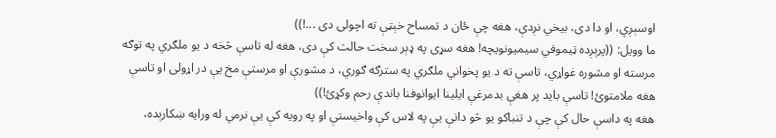اوسېږي، او دا دی، بیخي نږدې، هغه چې ځان د تمساح خېټې ته اچولی دی ...!))
ما وويل: ((پرېږده ټيموفي سيميونويچه! هغه سړی په ډېر سخت حالت کې دی، هغه له تاسې څخه د يو ملګري په توګه مرسته او مشوره غواړي، تاسې ته د يو پخواني ملګري په سترګه ګوري، د مشورې او مرستې مخ یې در اړولی او تاسې هغه ملامتوئ! تاسې بايد پر هغې بدمرغې ايلينا ايوانوفنا باندې رحم وکړئ!))
هغه په داسې حال کې چې د تنباکو يو څو دانې یې په لاس کې واخيستې او په رويه کې یې نرمي له ورايه ښکارېده،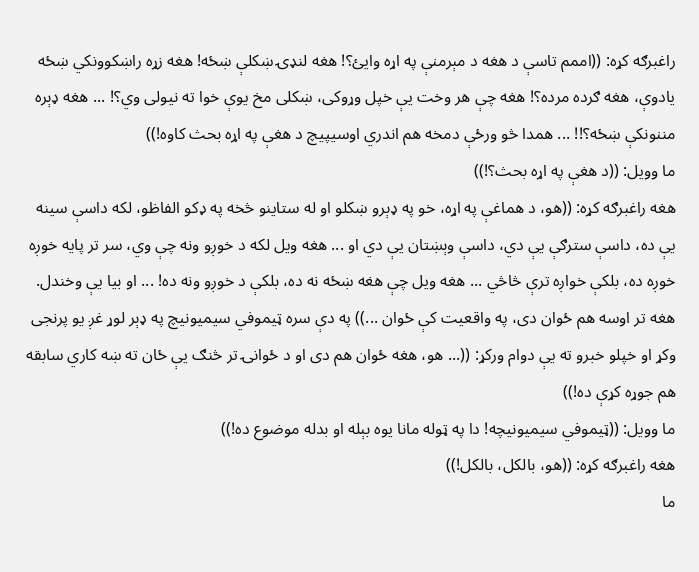راغبرګه کړه: ((اممم تاسې د هغه د مېرمنې په اړه وایئ؟! هغه لنډۍ ښکلې ښځه! هغه زړه راښکوونکي ښځه یادوې، هغه ګرده مرده؟! هغه چې هر وخت یې خپل وړوکی، ښکلی مخ يوې خوا ته نيولی وي؟! ... هغه ډېره مننونکې ښځه؟!! ... همدا څو ورځې دمخه هم اندري اوسيپيچ د هغې په اړه بحث کاوه!))
ما وويل: ((د هغې په اړه بحث؟!))
هغه راغبرګه کړه: ((هو، د هماغې په اړه، خو په ډېرو ښکلو او له ستاينو څخه په ډکو الفاظو، لکه داسې سينه یې ده، داسې سترګې یې دي، داسې وېښتان یې دي او ... هغه ويل لکه د خوږو ونه چې وي، سر تر پايه خوږه خوږه ده، بلکې خواږه ترې څاڅي ... هغه ويل چې هغه ښځه نه ده، بلکې د خوږو ونه ده! ... او بيا یې وخندل. هغه تر اوسه هم ځوان دی، په واقعيت کې ځوان ...)) په دې سره ټيموفي سيمیونيچ په ډېر لوړ غږ يو پرنجی وکړ او خپلو خبرو ته یې دوام ورکړ: ((... هو، هغه ځوان هم دی او د ځوانۍ تر څنګ یې ځان ته ښه کاري سابقه هم جوړه کړې ده!))
ما وويل: ((ټيموفي سيميونيچه! دا په ټوله مانا يوه بېله او بدله موضوع ده!))
هغه راغبرګه کړه: ((هو، بالکل، بالکل!))
ما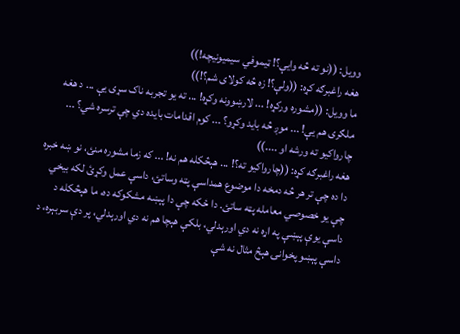وويل: ((نو ته څه وايې؟! ټيموفي سيميونيچه!))
هغه راغبرګه کړه: ((ولې؟! زه څه کولای شم؟!))
ما وويل: ((مشوره ورکړه! ... لارښوونه وکړه! ... ته يو تجربه ناک سړی یې ... د هغه ملګری هم یې! ... موږ څه باید وکړو؟ ... کوم اقدامات بایده دي چې ترسره شي؟ ... چارواکيو ته ورشه او ....))
هغه راغبرګه کړه: ((چارواکيو ته؟! ... هېڅکله هم نه! ... که زما مشوره منئ، نو ښه خبره دا ده چې تر هر څه دمخه دا موضوع همداسې پټه وساتئ، داسې عمل وکړئ لکه بیخي چې يو خصوصي معامله پټه ساتئ. دا ځکه چې دا پېښه مشکوکه ده، ما هېڅکله د داسې يوې پېښې په اړه نه دي اورېدلي، بلکې هېچا هم نه دي اورېدلي، پر دې سربېره، د داسې پېښو پخوانۍ هېڅ مثال نه شې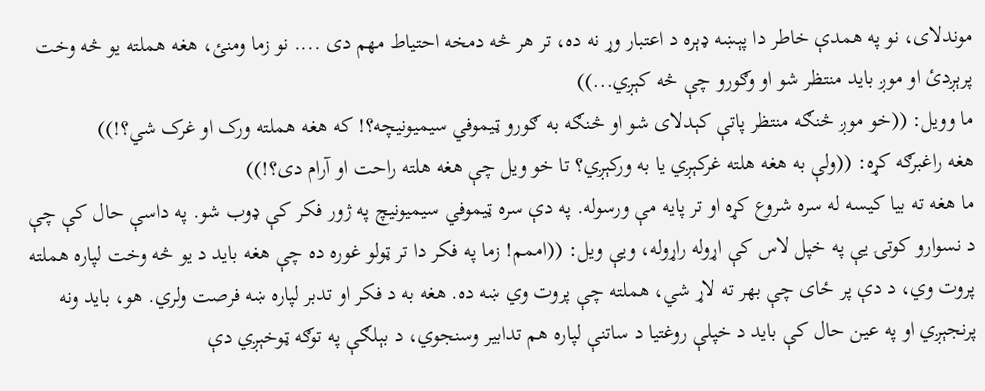موندلای، نو په همدې خاطر دا پېښه ډېره د اعتبار وړ نه ده، تر هر څه دمخه احتياط مهم دی .... نو زما ومنئ، هغه هملته يو څه وخت پرېږدئ او موږ بايد منتظر شو او وګورو چې څه کېږي...))
ما وويل: ((خو موږ څنګه منتظر پاتې کېدلای شو او څنګه به ګورو ټيموفي سيميونيچه؟! که هغه هملته ورک او غرک شي؟!))
هغه راغبرګه کړه: ((ولې به هغه هلته غرکېږي یا به ورکېږي؟ تا خو ويل چې هغه هلته راحت او آرام دی؟!))
ما هغه ته بيا کيسه له سره شروع کړه او تر پايه مې ورسوله. په دې سره ټيموفي سيميونیچ په ژور فکر کې ډوب شو. په داسې حال کې چې د نسوارو کوتۍ یې په خپل لاس کې اړوله راړوله، ویې ويل: ((اممم! زما په فکر دا تر ټولو غوره ده چې هغه باید د يو څه وخت لپاره هملته پروت وي، د دې پر ځای چې بهر ته لاړ شي، هملته چې پروت وي ښه ده. هغه به د فکر او تدبر لپاره ښه فرصت ولري. هو، باید ونه پرنجېږي او په عين حال کې بايد د خپلې روغتيا د ساتنې لپاره هم تدابير وسنجوي، د بېلګې په توګه ټوخېږي دې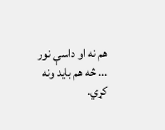هم نه او داسې نور ... څه هم بايد ونه کړي.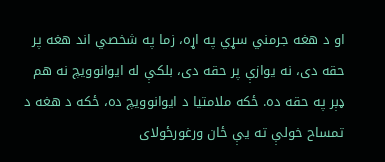او د هغه جرمني سړي په اړه، زما په شخصي اند هغه پر حقه دی، نه یوازې پر حقه دی، بلکې له ايوانوويچ نه هم ډېر په حقه ده. ځکه ملامتيا د ايوانوويچ ده، ځکه د هغه د تمساح خولې ته یې ځان ورغورځولای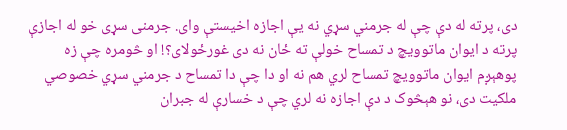دی، پرته له دې چې له جرمني سړي نه یې اجازه اخيستې وای. جرمنی سړی خو له اجازې پرته د ايوان ماتوويچ د تمساح خولې ته ځان نه دی غورځولای؟! او څومره چې زه پوهېږم ايوان ماتوويچ تمساح لري هم نه او دا چې دا تمساح د جرمني سړي خصوصي ملکيت دی، نو هېڅوک د دې اجازه نه لري چې د خسارې له جبران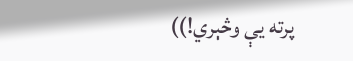پرته یې وڅېري!))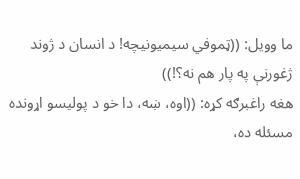ما وويل: ((ټموفي سيميونيچه! د انسان د ژوند ژغورنې په پار هم نه؟!))
هغه راغبرګه کړه: ((اوه، ښه، دا خو د پولیسو اړونده مسئله ده،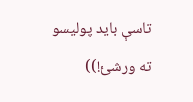تاسې باید پوليسو ته ورشئ!))